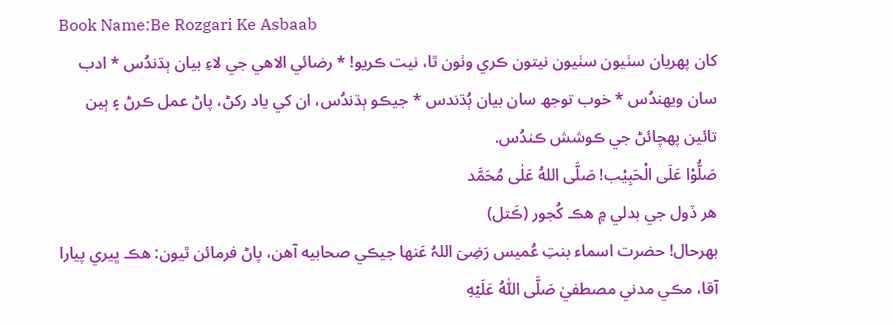Book Name:Be Rozgari Ke Asbaab
کان پهريان سٺيون سٺيون نيتون ڪري وٺون ٿا، نيت ڪريو! * رضائي الاهي جي لاءِ بيان ٻڌندُس * ادب سان ويهندُس * خوب توجھ سان بيان ٻُڌندس * جيڪو ٻڌندُس، ان کي ياد رکڻ، پاڻ عمل ڪرڻ ۽ ٻين تائين پهچائڻ جي ڪوشش ڪندُس.
صَلُّوْا عَلَی الْحَبِیْب! صَلَّی اللهُ عَلٰی مُحَمَّد
هر ڏول جي بدلي ۾ هڪ کُجور (ڪَتل)
بهرحال! حضرت اسماء بنتِ عُميس رَضِیَ اللہُ عَنها جيڪي صحابيه آهن، پاڻ فرمائن ٿيون: هڪ ڀيري پيارا آقا، مڪي مدني مصطفيٰ صَلَّى اللّٰهُ عَلَيۡهِ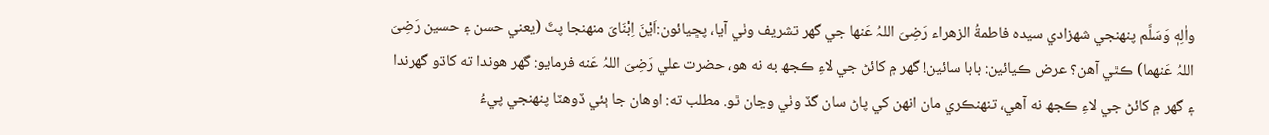واٰلِهٖ وَسَلَّم پنهنجي شهزادي سيده فاطمةُ الزهراء رَضِیَ اللہُ عَنها جي گهر تشريف وٺي آيا، پڇيائون:اَیْنَ اِبْنَایَ منهنجا پٽَ (يعني حسن ۽ حسين رَضِیَ اللہُ عَنهما) ڪٿي آهن؟ عرض ڪيائين: بابا سائين! گهر ۾ کائڻ جي لاءِ ڪجھ به نه هو، حضرت علي رَضِیَ اللہُ عَنه فرمايو: گهر هوندا ته کاڌو گهرندا ۽ گهر ۾ کائڻ جي لاءِ ڪجھ نه آهي، تنهنڪري مان انهن کي پاڻ سان گڏ وٺي وڃان ٿو. مطلب ته: اوهان جا ٻئي ڏوهٽا پنهنجي پيءُ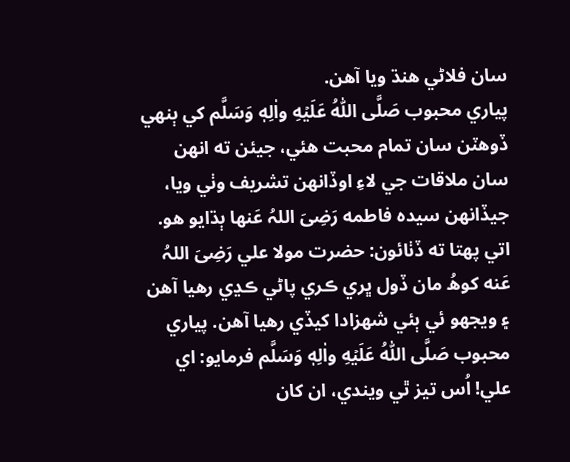سان فلاڻي هنڌ ويا آهن.
پياري محبوب صَلَّى اللّٰهُ عَلَيۡهِ واٰلِهٖ وَسَلَّم کي ٻنهي ڏوهٽن سان تمام محبت هئي، جيئن ته انهن سان ملاقات جي لاءِ اوڏانهن تشريف وٺي ويا، جيڏانهن سيده فاطمه رَضِیَ اللہُ عَنها ٻڌايو هو. اتي پهتا ته ڏٺائون: حضرت مولا علي رَضِیَ اللہُ عَنه کوھُ مان ڏول ڀري ڪري پاڻي ڪڍي رهيا آهن ۽ ويجهو ئي ٻئي شهزادا کيڏي رهيا آهن. پياري محبوب صَلَّى اللّٰهُ عَلَيۡهِ واٰلِهٖ وَسَلَّم فرمايو: اي علي! اُس تيز ٿي ويندي، ان کان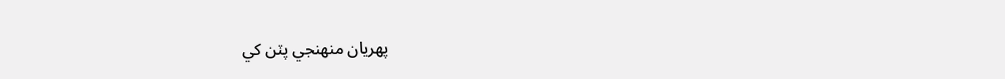پهريان منهنجي پٽن کي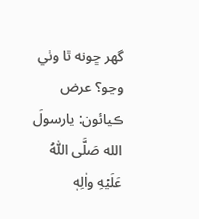گهر ڇونه ٿا وٺي وڃو؟ عرض ڪيائون: يارسولَ الله صَلَّى اللّٰهُ عَلَيۡهِ واٰلِهٖ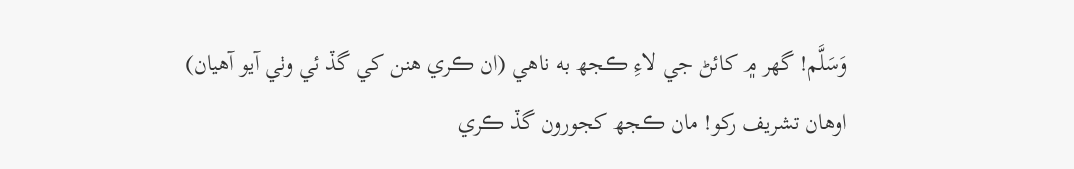وَسَلَّم! گهر ۾ کائڻ جي لاءِ ڪجھ به ناهي (ان ڪري هنن کي گڏ ئي وٺي آيو آهيان) اوهان تشريف رکو! مان ڪجھ کجورون گڏ ڪري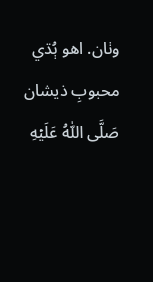وٺان. اهو ٻُڌي محبوبِ ذيشان صَلَّى اللّٰهُ عَلَيۡهِ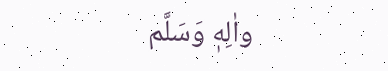واٰلِهٖ وَسَلَّم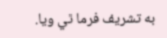به تشريف فرما ٿي ويا.